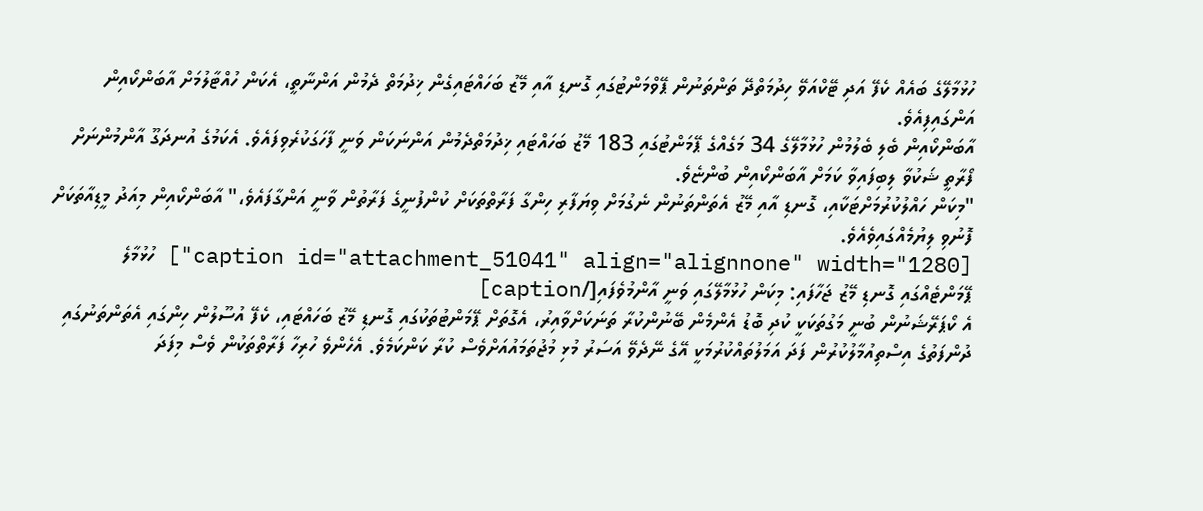ހުޅުމާލޭގެ ބައެއް ކެފޭ އަދި ޓޭކްއަވޭ ހިދުމަތްދޭ ތަންތަނުން ޕޭވްމަންޓުގައި ގޮނޑި އާއި މޭޒު ބަހައްޓައިގެން ޚިދުމަތް ދެމުން އަންނާތީ، އެކަން ހުއްޓާލުމަށް އާބަންކޯއިން އަންގައިފިއެވެ.
އާބަންކޯއިން ބެލި ބެލުމުން ހުޅުމާލޭގެ 34 މަގެއްގެ ޕޭމަންޓުގައި 183 މޭޒު ބަހައްޓައި ޚިދުމަތްދެމުން އަންނަކަން ވަނީ ފާހަގަކުރެވިފައެވެ. އެކަމުގެ އުނދަގޫ އާންމުންނަށް ފޯރާތީ ޝަކުވާ ލިބިފައިވާ ކަމަށް އާބަންކޯއިން ބުންޏެވެ.
"މިކަން ހައްލުކުރުމަށްޓަކާއި، ގޮނޑި އާއި މޭޒު އެތަންތަނުން ނެގުމަށް ވިޔަފާރި ހިންގާ ފަރާތްތަކަށް ކުންފުނީގެ ފަރާތުން ވާނީ އަންގާފައެވެ،" އާބަންކޯއިން މިއަދު މީޑިއާތަކަށް ފޮނުވި ލިޔުމެއްގައިވެއެވެ.
[caption id="attachment_51041" align="alignnone" width="1280"] ހުޅުމާލެ ޕޭމަންޓެއްގައި ގޮނޑި މޭޒު ޖަހާފައި: މިކަން ހުޅުމާލޭގައި ވަނީ އާންމުވެފައި[/caption]
އެ ކޯޕަރޭޝަނުން ބުނީ މަގުތަކަކީ ކުދި ބޮޑު އެންމެން ބޭނުންކުރާ ތަނަކަށްވާއިރު، އެގޮތަށް ޕޭމަންޓުތަކުގައި ގޮނޑި މޭޒު ބަހައްޓައި، ކެފޭ އުސޫލުން ހިންގައި އެތަންތަނުގައި ދުންފަތުގެ އިސްތިއުމާލުކުރުން ފަދަ އަމަލުތައްކުރުމަކީ އޭގެ ނޭދެވޭ އަސަރު މުޅި މުޖުތަމައުއަށްވެސް ކުރާ ކަންކަމެވެ. އެހެންވެ ހުރިހާ ފަރާތްތަކުން ވެސް މިފަދަ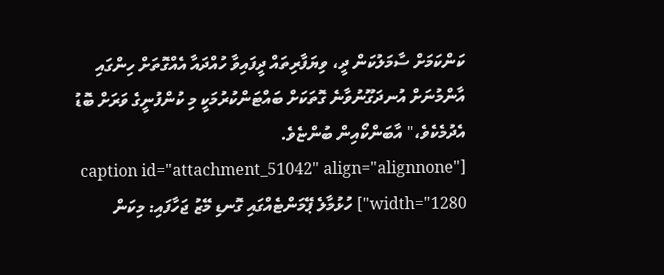ކަންކަމަށް ސާމަލުކަން ދީ، ވިޔަފާރިތައް ދީފައިވާ ހުއްދައާ އެއްގޮތަށް ހިންގައި އާންމުނަށް އުނދަގޫނުވާނެ ގޮތަކަށް ބައްޓަންކުރުމަކީ މި ކުންފުނީގެ ވަރަށް ބޮޑު އެދުމެކެވެ،" އާބަންކޯއިން ބުންޏެވެ.
[caption id="attachment_51042" align="alignnone" width="1280"] ހުޅުމާލެ ޕޭމަންޓެއްގައި ގޮނޑި މޭޒު ޖަހާފައި: މިކަން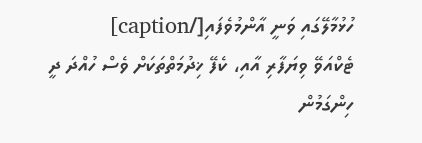ހުޅުމާލޭގައި ވަނީ އާންމުވެފައި[/caption]
ޓެކްއަވޭ ވިޔަފާރި އާއި، ކެފޭ ޚިދުމަތްތަކަށް ވެސް ހުއްދަ ދީ ހިންގަމުން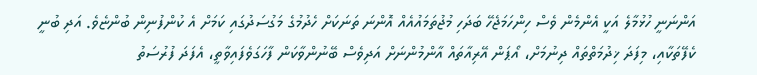އަންނަނީ ހުޅުމާލެ އަކީ އެންމެން ވެސް ހިންހަމަޖެހޭ ބަދަހި މުޖުތަމައުއެއް އޮންނަ ތަނަކަށް ހެދުމުގެ މަގުސަދުގައި ކަމަށް އެ ކުންފުނިން ބުންޏެވެ. އަދި ބުނީ ކެފޭތަކާއި، މިފަދަ ޚިދުމަތްތައް ދިނުމަށް، އޯޕަން އޭރިއާތައް އާންމުންނަށް އަދިވެސް ބޭނުންވާކަން ފާހަގަވެފައިވާތީ، އެފަދަ ފުރުސަތު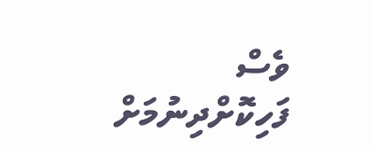ވެސް ފަހިކޮށްދިނުމަށް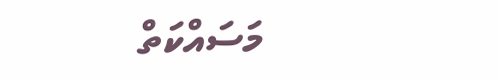މަސައްކަތް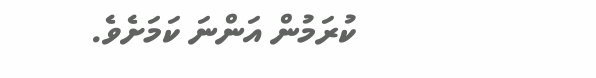ކުރަމުން އަންނަ ކަމަށެވެ.